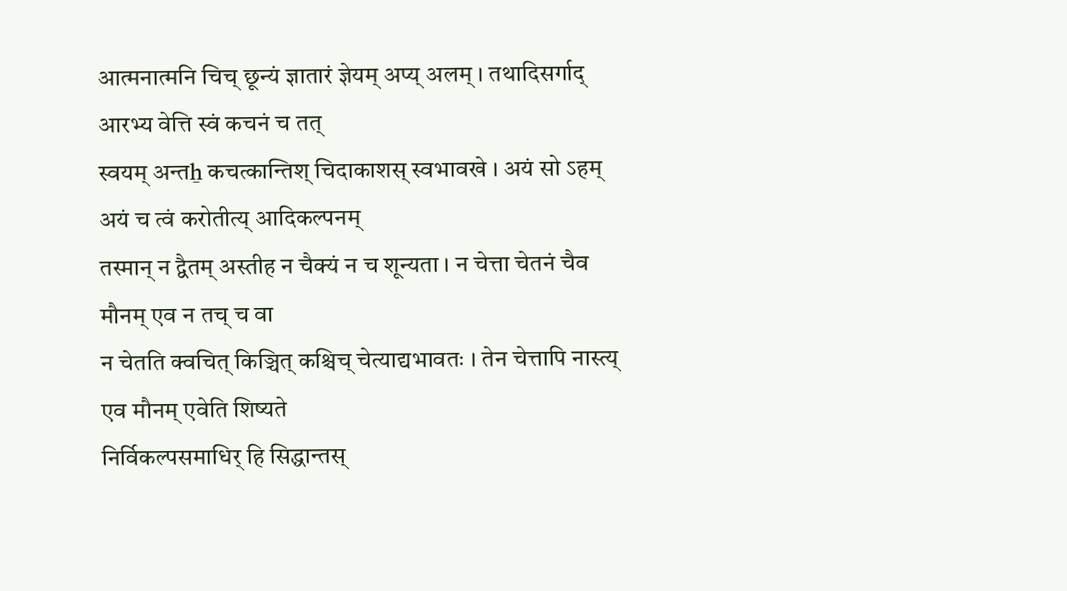आत्मनात्मनि चिच् छून्यं ज्ञातारं ज्ञेयम् अप्य् अलम् । तथादिसर्गाद् आरभ्य वेत्ति स्वं कचनं च तत्
स्वयम् अन्तẖ कचत्कान्तिश् चिदाकाशस् स्वभावखे । अयं सो ऽहम् अयं च त्वं करोतीत्य् आदिकल्पनम्
तस्मान् न द्वैतम् अस्तीह न चैक्यं न च शून्यता । न चेत्ता चेतनं चैव मौनम् एव न तच् च वा
न चेतति क्वचित् किञ्चित् कश्चिच् चेत्याद्यभावतः । तेन चेत्तापि नास्त्य् एव मौनम् एवेति शिष्यते
निर्विकल्पसमाधिर् हि सिद्धान्तस्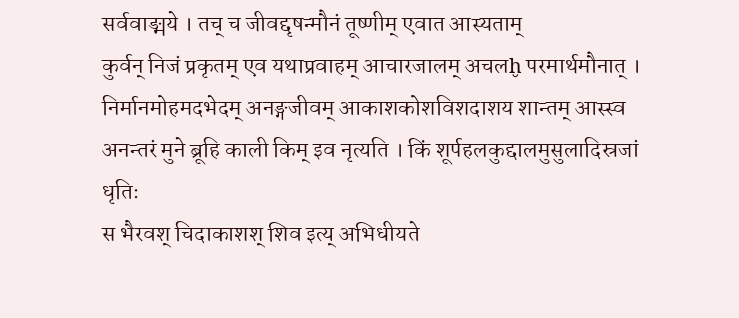सर्ववाङ्मये । तच् च जीवद्दृषन्मौनं तूष्णीम् एवात आस्यताम्
कुर्वन् निजं प्रकृतम् एव यथाप्रवाहम् आचारजालम् अचलḫ परमार्थमौनात् । निर्मानमोहमदभेदम् अनङ्गजीवम् आकाशकोशविशदाशय शान्तम् आस्स्व
अनन्तरं मुने ब्रूहि काली किम् इव नृत्यति । किं शूर्पहलकुद्दालमुसुलादिस्रजां धृतिः
स भैरवश् चिदाकाशश् शिव इत्य् अभिधीयते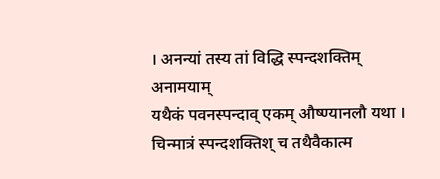। अनन्यां तस्य तां विद्धि स्पन्दशक्तिम् अनामयाम्
यथैकं पवनस्पन्दाव् एकम् औष्ण्यानलौ यथा । चिन्मात्रं स्पन्दशक्तिश् च तथैवैकात्म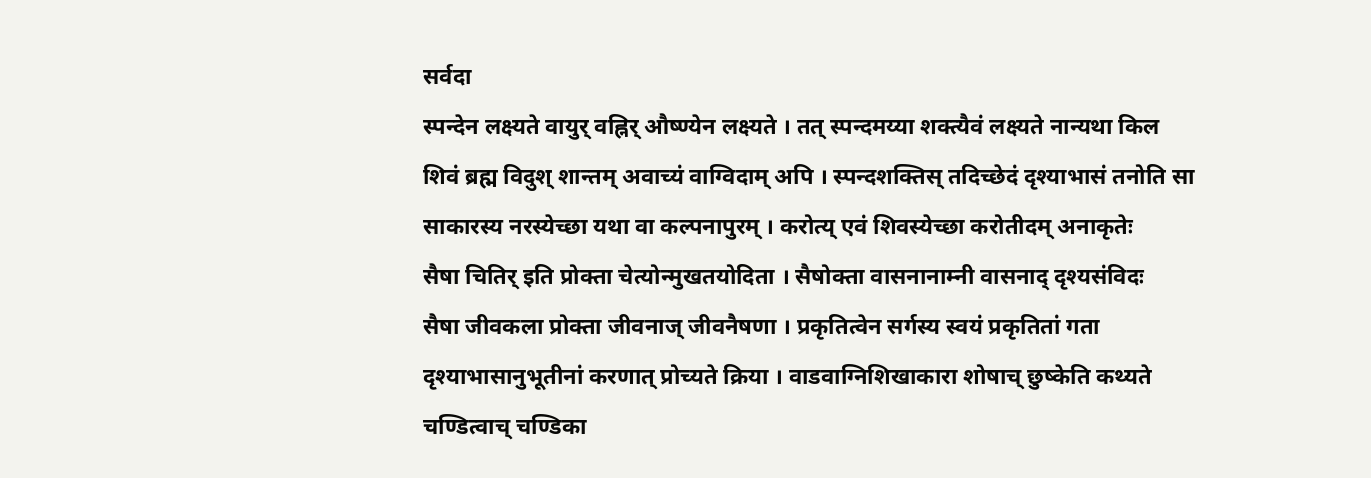सर्वदा
स्पन्देन लक्ष्यते वायुर् वह्निर् औष्ण्येन लक्ष्यते । तत् स्पन्दमय्या शक्त्यैवं लक्ष्यते नान्यथा किल
शिवं ब्रह्म विदुश् शान्तम् अवाच्यं वाग्विदाम् अपि । स्पन्दशक्तिस् तदिच्छेदं दृश्याभासं तनोति सा
साकारस्य नरस्येच्छा यथा वा कल्पनापुरम् । करोत्य् एवं शिवस्येच्छा करोतीदम् अनाकृतेः
सैषा चितिर् इति प्रोक्ता चेत्योन्मुखतयोदिता । सैषोक्ता वासनानाम्नी वासनाद् दृश्यसंविदः
सैषा जीवकला प्रोक्ता जीवनाज् जीवनैषणा । प्रकृतित्वेन सर्गस्य स्वयं प्रकृतितां गता
दृश्याभासानुभूतीनां करणात् प्रोच्यते क्रिया । वाडवाग्निशिखाकारा शोषाच् छुष्केति कथ्यते
चण्डित्वाच् चण्डिका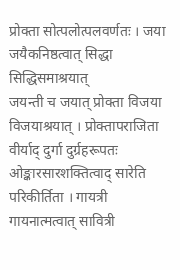प्रोक्ता सोत्पलोत्पलवर्णतः । जया जयैकनिष्ठत्वात् सिद्धा सिद्धिसमाश्रयात्
जयन्ती च जयात् प्रोक्ता विजया विजयाश्रयात् । प्रोक्तापराजिता वीर्याद् दुर्गा दुर्ग्रहरूपतः
ओङ्कारसारशक्तित्वाद् सारेति परिकीर्तिता । गायत्री गायनात्मत्वात् सावित्री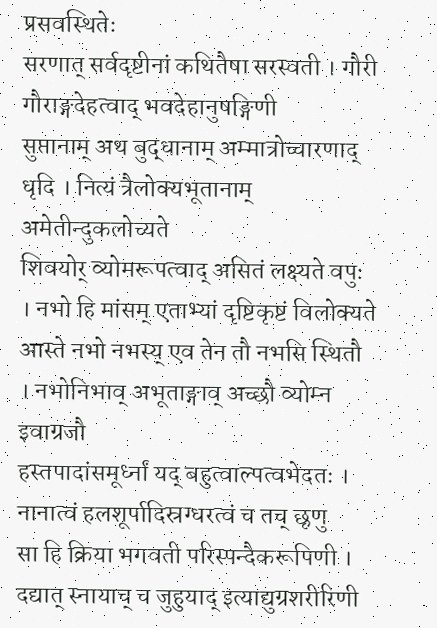प्रसवस्थितेः
सरणात् सर्वदृष्टीनां कथितैषा सरस्वती । गौरी गौराङ्गदेहत्वाद् भवदेहानुषङ्गिणी
सुप्तानाम् अथ बुद्धानाम् अम्मात्रोच्चारणाद् धृदि । नित्यं त्रैलोक्यभूतानाम् अमेतीन्दुकलोच्यते
शिवयोर् व्योमरूपत्वाद् असितं लक्ष्यते वपुः । नभो हि मांसम् एताभ्यां दृष्टिकृष्टं विलोक्यते
आस्ते नभो नभस्य् एव तेन तौ नभसि स्थितौ । नभोनिभाव् अभूताङ्गाव् अच्छौ व्योम्न इवाग्रजौ
हस्तपादांसमूर्ध्नां यद् बहुत्वाल्पत्वभेदतः । नानात्वं हलशूर्पादिस्रग्धरत्वं च तच् छृणु
सा हि क्रिया भगवती परिस्पन्दैकरूपिणी । दद्यात् स्नायाच् च जुहुयाद् इत्याद्युग्रशरीरिणी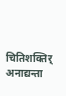चितिशक्तिर् अनाद्यन्ता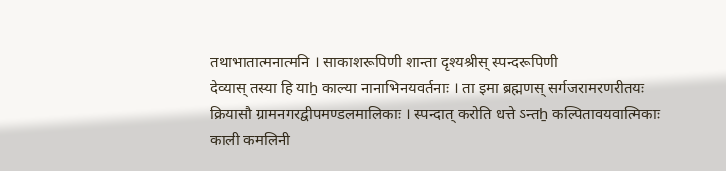तथाभातात्मनात्मनि । साकाशरूपिणी शान्ता दृश्यश्रीस् स्पन्दरूपिणी
देव्यास् तस्या हि याẖ काल्या नानाभिनयवर्तनाः । ता इमा ब्रह्मणस् सर्गजरामरणरीतयः
क्रियासौ ग्रामनगरद्वीपमण्डलमालिकाः । स्पन्दात् करोति धत्ते ऽन्तẖ कल्पितावयवात्मिकाः
काली कमलिनी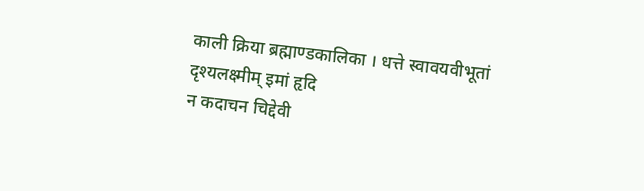काली क्रिया ब्रह्माण्डकालिका । धत्ते स्वावयवीभूतां दृश्यलक्ष्मीम् इमां हृदि
न कदाचन चिद्देवी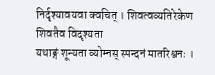निर्दृश्यावयवा क्वचित् । शिवत्वव्यतिरेकेण शिवतैव विदृश्यता
यथाङ्गं शून्यता व्योम्नस् स्पन्दनं मातरिश्वनः ।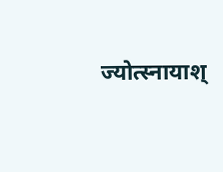ज्योत्स्नायाश्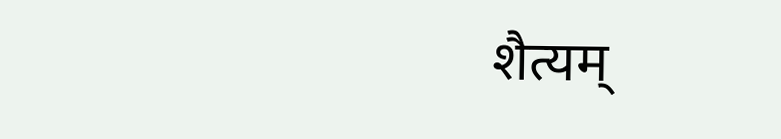शैत्यम्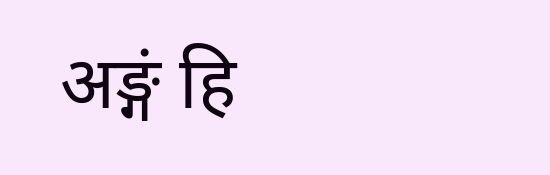अङ्गं हि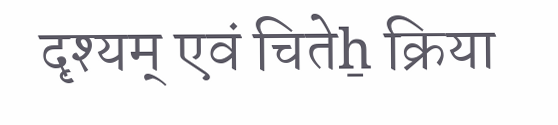दृश्यम् एवं चितेẖ क्रिया